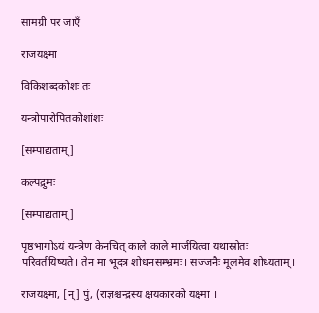सामग्री पर जाएँ

राजयक्ष्मा

विकिशब्दकोशः तः

यन्त्रोपारोपितकोशांशः

[सम्पाद्यताम्]

कल्पद्रुमः

[सम्पाद्यताम्]

पृष्ठभागोऽयं यन्त्रेण केनचित् काले काले मार्जयित्वा यथास्रोतः परिवर्तयिष्यते। तेन मा भूदत्र शोधनसम्भ्रमः। सज्जनैः मूलमेव शोध्यताम्।

राजयक्ष्मा, [न्] पुं, (राज्ञश्चन्द्रस्य क्षयकारको यक्ष्मा ।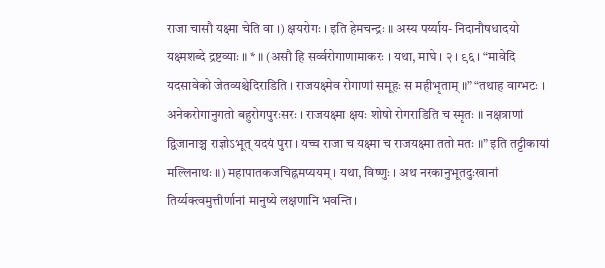राजा चासौ यक्ष्मा चेति वा ।) क्षयरोगः । इति हेमचन्द्रः ॥ अस्य पर्य्याय- निदानौषधादयो यक्ष्मशब्दे द्रष्टव्याः ॥ * ॥ (असौ हि सर्व्वरोगाणामाकरः । यथा, माघे । २ । ९६ । “मावेदि यदसावेको जेतव्यश्चेदिराडिति । राजयक्ष्मेव रोगाणां समूहः स महीभृताम् ॥” “तथाह वाग्भटः । अनेकरोगानुगतो बहुरोगपुरःसरः । राजयक्ष्मा क्षयः शोषो रोगराडिति च स्मृतः ॥ नक्षत्राणां द्विजानाञ्च राज्ञोऽभूत् यदयं पुरा । यच्च राजा च यक्ष्मा च राजयक्ष्मा ततो मतः ॥” इति तट्टीकायां मल्लिनाथः ॥) महापातकजचिह्नमप्ययम् । यथा, विष्णुः । अथ नरकानुभूतदुःखानां तिर्य्यक्त्वमुत्तीर्णानां मानुष्ये लक्षणानि भवन्ति ।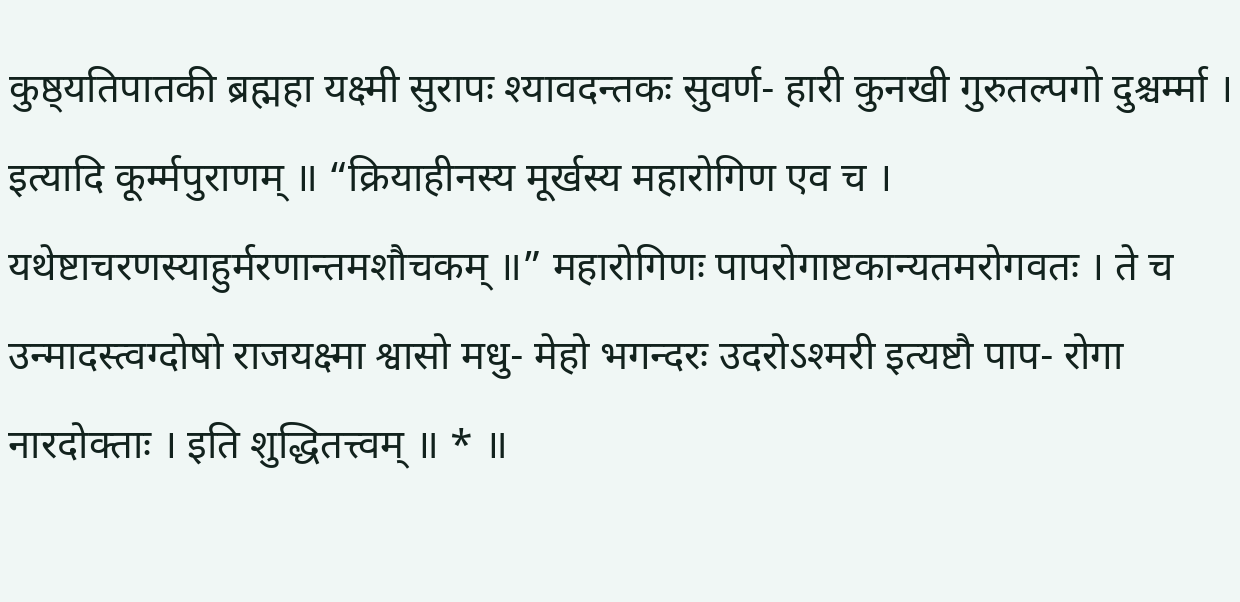कुष्ठ्यतिपातकी ब्रह्महा यक्ष्मी सुरापः श्यावदन्तकः सुवर्ण- हारी कुनखी गुरुतल्पगो दुश्चर्म्मा । इत्यादि कूर्म्मपुराणम् ॥ “क्रियाहीनस्य मूर्खस्य महारोगिण एव च । यथेष्टाचरणस्याहुर्मरणान्तमशौचकम् ॥” महारोगिणः पापरोगाष्टकान्यतमरोगवतः । ते च उन्मादस्त्वग्दोषो राजयक्ष्मा श्वासो मधु- मेहो भगन्दरः उदरोऽश्मरी इत्यष्टौ पाप- रोगा नारदोक्ताः । इति शुद्धितत्त्वम् ॥ * ॥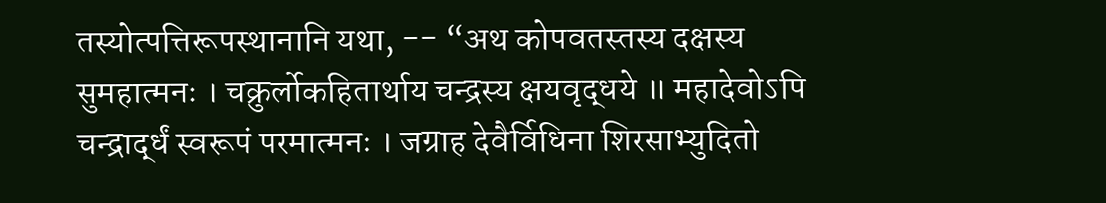तस्योत्पत्तिरूपस्थानानि यथा, -- “अथ कोपवतस्तस्य दक्षस्य सुमहात्मनः । चक्रुर्लोकहितार्थाय चन्द्रस्य क्षयवृद्धये ॥ महादेवोऽपि चन्द्रार्द्धं स्वरूपं परमात्मनः । जग्राह देवैर्विधिना शिरसाभ्युदितो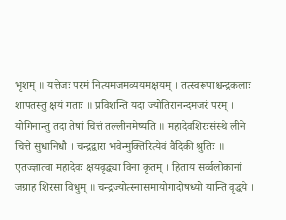भृशम् ॥ यत्तेजः परमं नित्यमजमव्ययमक्षयम् । तत्स्वरूपाश्चन्द्रकलाः शापतस्तु क्षयं गताः ॥ प्रविशन्ति यदा ज्योतिरानन्दमजरं परम् । योगिनान्तु तदा तेषां चित्तं तल्लीनमेष्यति ॥ महादेवशिरःसंस्थे लीने चित्ते सुधानिधौ । चन्द्रद्वारा भवेन्मुक्तिरित्येवं वैदिकी श्रुतिः ॥ एतज्ज्ञात्वा महादेवः क्षयवृद्ध्या विना कृतम् । हिताय सर्व्वलोकानां जग्राह शिरसा विधुम् ॥ चन्द्रज्योत्स्नासमायोगादोषध्यो यान्ति वृद्धये ।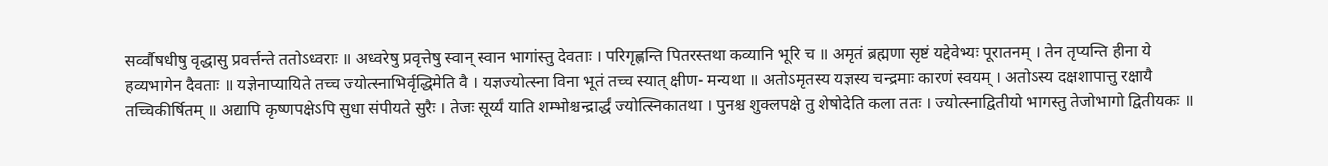सर्व्वौषधीषु वृद्धासु प्रवर्त्तन्ते ततोऽध्वराः ॥ अध्वरेषु प्रवृत्तेषु स्वान् स्वान भागांस्तु देवताः । परिगृह्णन्ति पितरस्तथा कव्यानि भूरि च ॥ अमृतं ब्रह्मणा सृष्टं यद्देवेभ्यः पूरातनम् । तेन तृप्यन्ति हीना ये हव्यभागेन दैवताः ॥ यज्ञेनाप्यायिते तच्च ज्योत्स्नाभिर्वृद्धिमेति वै । यज्ञज्योत्स्ना विना भूतं तच्च स्यात् क्षीण- मन्यथा ॥ अतोऽमृतस्य यज्ञस्य चन्द्रमाः कारणं स्वयम् । अतोऽस्य दक्षशापात्तु रक्षायै तच्चिकीर्षितम् ॥ अद्यापि कृष्णपक्षेऽपि सुधा संपीयते सुरैः । तेजः सूर्य्यं याति शम्भोश्चन्द्रार्द्धं ज्योत्स्निकातथा । पुनश्च शुक्लपक्षे तु शेषोदेति कला ततः । ज्योत्स्नाद्वितीयो भागस्तु तेजोभागो द्वितीयकः ॥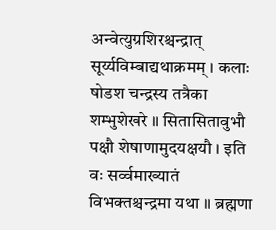अन्वेत्युग्रशिरश्चन्द्रात् सूर्य्यविम्बाद्यथाक्रमम् । कलाः षोडश चन्द्रस्य तत्रैका शम्भुशेखरे ॥ सितासितावुभौ पक्षौ शेषाणामुदयक्षयौ । इति वः सर्व्वमाख्यातं विभक्तश्चन्द्रमा यथा ॥ ब्रह्मणा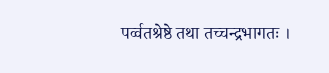पर्व्वतश्रेष्ठे तथा तच्चन्द्रभागतः ।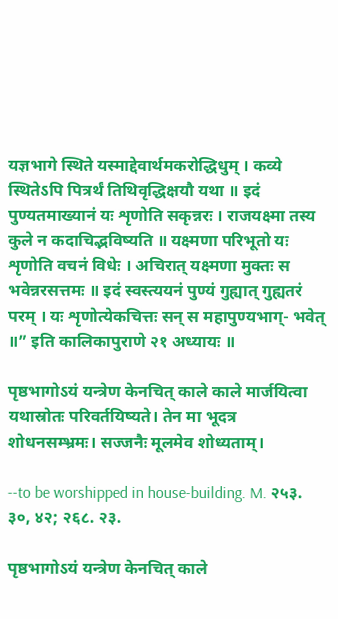यज्ञभागे स्थिते यस्माद्देवार्थमकरोद्धिधुम् । कव्ये स्थितेऽपि पित्रर्थं तिथिवृद्धिक्षयौ यथा ॥ इदं पुण्यतमाख्यानं यः शृणोति सकृन्नरः । राजयक्ष्मा तस्य कुले न कदाचिद्भविष्यति ॥ यक्ष्मणा परिभूतो यः शृणोति वचनं विधेः । अचिरात् यक्ष्मणा मुक्तः स भवेन्नरसत्तमः ॥ इदं स्वस्त्ययनं पुण्यं गुह्यात् गुह्यतरं परम् । यः शृणोत्येकचित्तः सन् स महापुण्यभाग्- भवेत् ॥” इति कालिकापुराणे २१ अध्यायः ॥

पृष्ठभागोऽयं यन्त्रेण केनचित् काले काले मार्जयित्वा यथास्रोतः परिवर्तयिष्यते। तेन मा भूदत्र शोधनसम्भ्रमः। सज्जनैः मूलमेव शोध्यताम्।

--to be worshipped in house-building. M. २५३. ३०, ४२; २६८. २३.

पृष्ठभागोऽयं यन्त्रेण केनचित् काले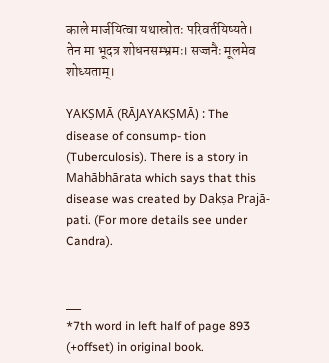काले मार्जयित्वा यथास्रोतः परिवर्तयिष्यते। तेन मा भूदत्र शोधनसम्भ्रमः। सज्जनैः मूलमेव शोध्यताम्।

YAKṢMĀ (RĀJAYAKṢMĀ) : The disease of consump- tion (Tuberculosis). There is a story in Mahābhārata which says that this disease was created by Dakṣa Prajā- pati. (For more details see under Candra).


___
*7th word in left half of page 893 (+offset) in original book.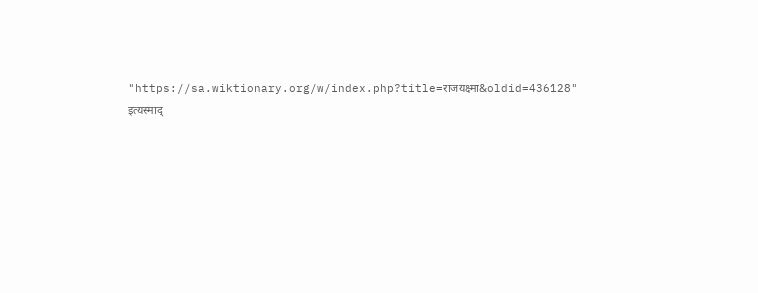"https://sa.wiktionary.org/w/index.php?title=राजयक्ष्मा&oldid=436128" इत्यस्माद्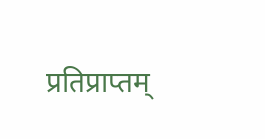प्रतिप्राप्तम्